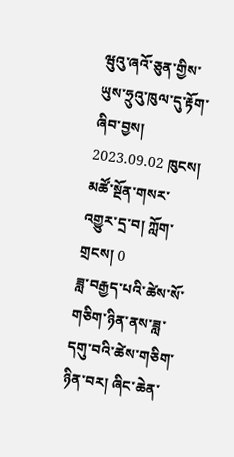ཝུའུ་ཞའོ་ཅུན་གྱིས་ཡུས་ཧྲུའུ་ཁུལ་དུ་རྟོག་ཞིབ་བྱས།
2023.09.02 ཁུངས། མཚོ་སྔོན་གསར་འགྱུར་དྲ་བ། ཀློག་གྲངས། 0
ཟླ་བརྒྱད་པའི་ཚེས་སོ་གཅིག་ཉིན་ནས་ཟླ་དགུ་བའི་ཚེས་གཅིག་ཉིན་བར། ཞིང་ཆེན་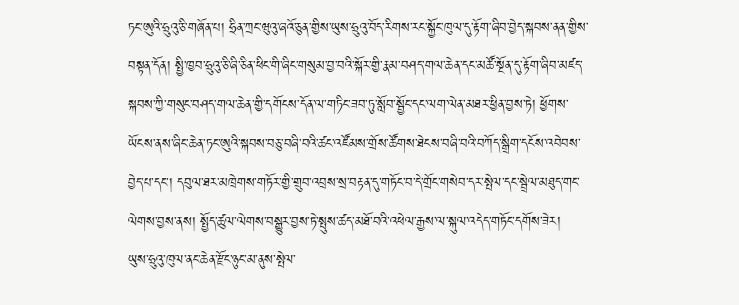ཏང་ཨུའི་ཧྲུའུ་ཅི་གཞོན་པ། ཧྲིན་ཀྲང་ཝུའུ་ཞའོ་ཅུན་གྱིས་ཡུས་ཧྲུའུ་བོད་རིགས་རང་སྐྱོང་ཁུལ་དུ་རྟོག་ཞིབ་བྱེད་སྐབས་ནན་གྱིས་བསྟན་དོན། སྤྱི་ཁྱབ་ཧྲུའུ་ཅི་ཞི་ཅིན་ཕིང་གི་ཞིང་གསུམ་བྱ་བའི་སྐོར་གྱི་རྣམ་བཤད་གལ་ཆེན་དང་མཚོ་སྔོན་དུ་རྟོག་ཞིབ་མཛད་སྐབས་ཀྱི་གསུང་བཤད་གལ་ཆེན་གྱི་དགོངས་དོན་ལ་གཏིང་ཟབ་ཏུ་སློབ་སྦྱོང་དང་ལག་ལེན་མཐར་ཕྱིན་བྱས་ཏེ། ཕྱོགས་ཡོངས་ནས་ཞིང་ཆེན་ཏང་ཨུའི་སྐབས་བཅུ་བཞི་བའི་ཚང་འཛོམས་གྲོས་ཚོགས་ཐེངས་བཞི་བའི་བཀོད་སྒྲིག་དངོས་འབེབས་བྱེད་པ་དང་། དབུལ་ཐར་མཁྲེགས་གཏོར་གྱི་གྲུབ་འབྲས་སྲ་བརྟན་དུ་གཏོང་བ་དེ་གྲོང་གསེབ་དར་སྤེལ་དང་སྦྲེལ་མཐུད་གང་ལེགས་བྱས་ནས། སྤྱོད་ཚུལ་ལེགས་བསྒྱུར་བྱས་ཏེ་སྤུས་ཚད་མཐོ་བའི་འཕེལ་རྒྱས་ལ་སྐུལ་འདེད་གཏོང་དགོས་ཟེར།
ཡུས་ཧྲུའུ་ཁུལ་ནང་ཆེན་རྫོང་ཉུང་མ་ནུས་སྤེལ་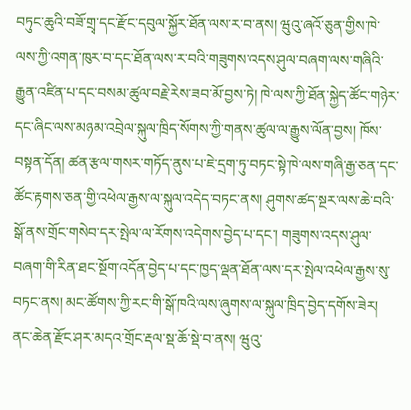བཏུང་ཆུའི་བཟོ་གྲྭ་དང་རྫོང་དབུལ་སྐྱོར་ཐོན་ལས་ར་བ་ནས། ཝུའུ་ཞའོ་ཅུན་གྱིས་ཁེ་ལས་ཀྱི་འགན་ཁུར་བ་དང་ཐོན་ལས་ར་བའི་གཟུགས་འདས་ཤུལ་བཞག་ལས་གཞིའི་རྒྱུན་འཛིན་པ་དང་བསམ་ཚུལ་བརྗེ་རེས་ཟབ་མོ་བྱས་ཏེ། ཁེ་ལས་ཀྱི་ཐོན་སྐྱེད་ཚོང་གཉེར་དང་ཞིང་ལས་མཉམ་འབྲེལ་སྐུལ་ཁྲིད་སོགས་ཀྱི་གནས་ཚུལ་ལ་རྒྱུས་ལོན་བྱས། ཁོས་བསྟན་དོན། ཚན་རྩལ་གསར་གཏོད་ནུས་པ་ཇེ་དྲག་ཏུ་བཏང་སྟེ་ཁེ་ལས་གཞི་རྒྱ་ཅན་དང་ཚོང་རྟགས་ཅན་གྱི་འཕེལ་རྒྱས་ལ་སྐུལ་འདེད་བཏང་ནས། ཤུགས་ཚད་སྔར་ལས་ཆེ་བའི་སྒོ་ནས་གྲོང་གསེབ་དར་སྤེལ་ལ་རོགས་འདེགས་བྱེད་པ་དང་། གཟུགས་འདས་ཤུལ་བཞག་གི་རིན་ཐང་སྔོག་འདོན་བྱེད་པ་དང་ཁྱད་ལྡན་ཐོན་ལས་དར་སྤེལ་འཕེལ་རྒྱས་སུ་བཏང་ནས། མང་ཚོགས་ཀྱི་རང་གི་སྒོ་ཁའི་ལས་ཞུགས་ལ་སྐུལ་ཁྲིད་བྱེད་དགོས་ཟེར། ནང་ཆེན་རྫོང་ཤར་མདའ་གྲོང་རྡལ་སྡ་ཆོ་སྡེ་བ་ནས། ཝུའུ་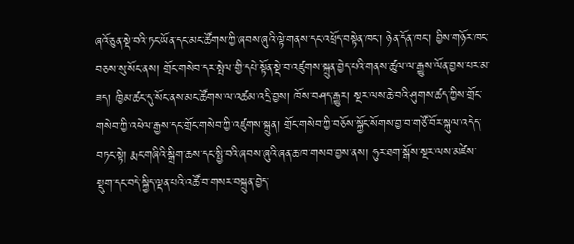ཞའོ་ཅུན་སྡེ་བའི་ཏང་ཡོན་དང་མང་ཚོགས་ཀྱི་ཞབས་ཞུའི་ལྟེ་གནས་དང་འཕྲོད་བསྟེན་ཁང་། ཉེན་དོན་ཁང་། བྱིས་གཉོར་ཁང་བཅས་སུ་སོང་ནས། གྲོང་གསེབ་དར་སྤེལ་གྱི་དཔེ་སྟོན་སྡེ་བ་འཛུགས་སྐྲུན་བྱེད་པའི་གནས་ཚུལ་ལ་རྒྱུས་ལོན་བྱས་པར་མ་ཟད། ཁྱིམ་ཚང་དུ་སོང་ནས་མང་ཚོགས་ལ་འཚམ་འདྲི་བྱས། ཁོས་བཤད་རྒྱུར། སྔར་ལས་ཆེ་བའི་ཤུགས་ཚད་ཀྱིས་གྲོང་གསེབ་ཀྱི་འཕེལ་རྒྱས་དང་གྲོང་གསེབ་ཀྱི་འཛུགས་སྐྲུན། གྲོང་གསེབ་ཀྱི་བཅོས་སྐྱོང་སོགས་བྱ་བ་གཙོ་བོར་སྐུལ་འདེད་བཏང་སྟེ། རྨང་གཞིའི་སྒྲིག་ཆས་དང་སྤྱི་བའི་ཞབས་ཞུའི་ཞན་ཆ་ཁ་གསབ་བྱས་ནས། ཧུར་ཐག་སྒོས་སྔར་ལས་མཛེས་སྡུག་དང་བདེ་སྐྱིད་ལྡན་པའི་འཚོ་བ་གསར་བསྐྲུན་བྱེད་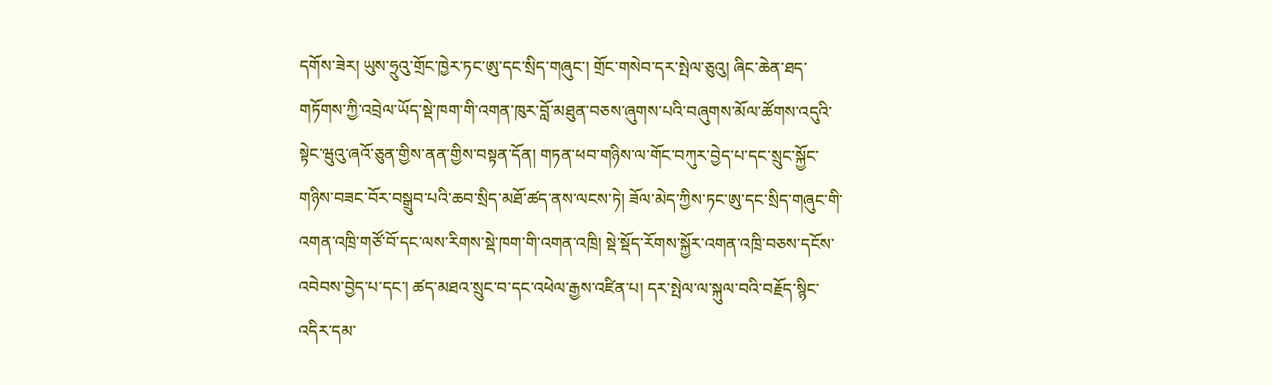དགོས་ཟེར། ཡུས་ཧྲུའུ་གྲོང་ཁྱེར་ཏང་ཨུ་དང་སྲིད་གཞུང་། གྲོང་གསེབ་དར་སྤེལ་ཅུའུ། ཞིང་ཆེན་ཐད་གཏོགས་ཀྱི་འབྲེལ་ཡོད་སྡེ་ཁག་གི་འགན་ཁུར་བློ་མཐུན་བཅས་ཞུགས་པའི་བཞུགས་མོལ་ཚོགས་འདུའི་སྟེང་ཝུའུ་ཞའོ་ཅུན་གྱིས་ནན་གྱིས་བསྟན་དོན། གཏན་ཕབ་གཉིས་ལ་གོང་བཀུར་བྱེད་པ་དང་སྲུང་སྐྱོང་གཉིས་བཟང་བོར་བསྒྲུབ་པའི་ཆབ་སྲིད་མཐོ་ཚད་ནས་ལངས་ཏེ། ཟོལ་མེད་ཀྱིས་ཏང་ཨུ་དང་སྲིད་གཞུང་གི་འགན་འཁྲི་གཙོ་བོ་དང་ལས་རིགས་སྡེ་ཁག་གི་འགན་འཁྲི། སྡེ་སྡོད་རོགས་སྐྱོར་འགན་འཁྲི་བཅས་དངོས་འབེབས་བྱེད་པ་དང་། ཚད་མཐའ་སྲུང་བ་དང་འཕེལ་རྒྱས་འཛིན་པ། དར་སྤེལ་ལ་སྐུལ་བའི་བརྗོད་སྙིང་འདིར་དམ་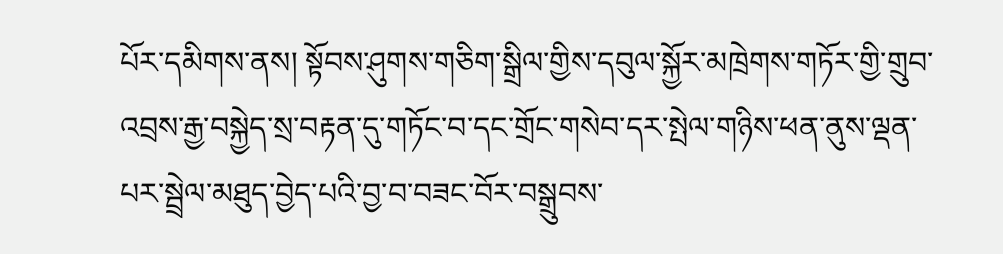པོར་དམིགས་ནས། སྟོབས་ཤུགས་གཅིག་སྒྲིལ་གྱིས་དབུལ་སྐྱོར་མཁྲེགས་གཏོར་གྱི་གྲུབ་འབྲས་རྒྱ་བསྐྱེད་སྲ་བརྟན་དུ་གཏོང་བ་དང་གྲོང་གསེབ་དར་སྤེལ་གཉིས་ཕན་ནུས་ལྡན་པར་སྦྲེལ་མཐུད་བྱེད་པའི་བྱ་བ་བཟང་བོར་བསྒྲུབས་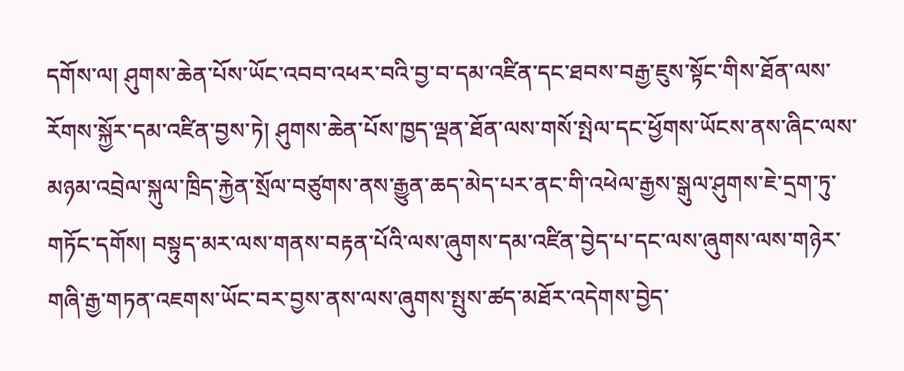དགོས་ལ། ཤུགས་ཆེན་པོས་ཡོང་འབབ་འཕར་བའི་བྱ་བ་དམ་འཛིན་དང་ཐབས་བརྒྱ་ཇུས་སྟོང་གིས་ཐོན་ལས་རོགས་སྐྱོར་དམ་འཛིན་བྱས་ཏེ། ཤུགས་ཆེན་པོས་ཁྱད་ལྡན་ཐོན་ལས་གསོ་སྤེལ་དང་ཕྱོགས་ཡོངས་ནས་ཞིང་ལས་མཉམ་འབྲེལ་སྐུལ་ཁྲིད་རྐྱེན་སྲོལ་བཙུགས་ནས་རྒྱུན་ཆད་མེད་པར་ནང་གི་འཕེལ་རྒྱས་སྒུལ་ཤུགས་ཇེ་དྲག་ཏུ་གཏོང་དགོས། བསྟུད་མར་ལས་གནས་བརྟན་པོའི་ལས་ཞུགས་དམ་འཛིན་བྱེད་པ་དང་ལས་ཞུགས་ལས་གཉེར་གཞི་རྒྱ་གཏན་འཇགས་ཡོང་བར་བྱས་ནས་ལས་ཞུགས་སྤུས་ཚད་མཐོར་འདེགས་བྱེད་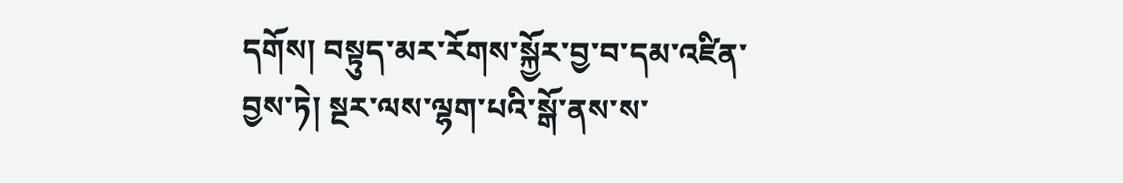དགོས། བསྟུད་མར་རོགས་སྐྱོར་བྱ་བ་དམ་འཛིན་བྱས་ཏེ། སྔར་ལས་ལྷག་པའི་སྒོ་ནས་ས་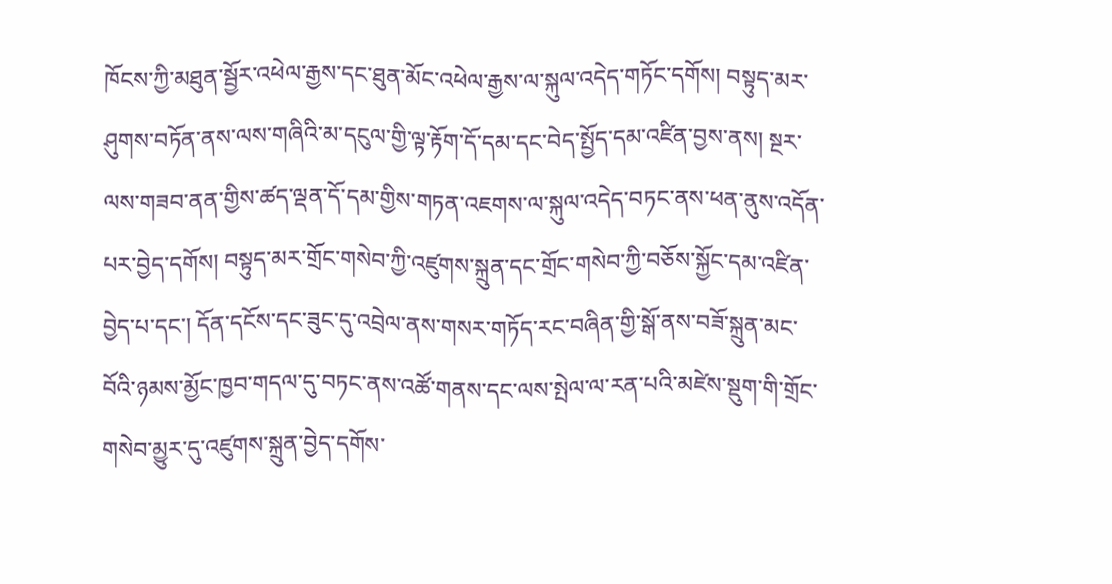ཁོངས་ཀྱི་མཐུན་སྦྱོར་འཕེལ་རྒྱས་དང་ཐུན་མོང་འཕེལ་རྒྱས་ལ་སྐུལ་འདེད་གཏོང་དགོས། བསྟུད་མར་ཤུགས་བཏོན་ནས་ལས་གཞིའི་མ་དངུལ་གྱི་ལྟ་རྟོག་དོ་དམ་དང་བེད་སྤྱོད་དམ་འཛིན་བྱས་ནས། སྔར་ལས་གཟབ་ནན་གྱིས་ཚད་ལྡན་དོ་དམ་གྱིས་གཏན་འཇགས་ལ་སྐུལ་འདེད་བཏང་ནས་ཕན་ནུས་འདོན་པར་བྱེད་དགོས། བསྟུད་མར་གྲོང་གསེབ་ཀྱི་འཛུགས་སྐྲུན་དང་གྲོང་གསེབ་ཀྱི་བཅོས་སྐྱོང་དམ་འཛིན་བྱེད་པ་དང་། དོན་དངོས་དང་ཟུང་དུ་འབྲེལ་ནས་གསར་གཏོད་རང་བཞིན་གྱི་སྒོ་ནས་བཟོ་སྐྲུན་མང་བོའི་ཉམས་མྱོང་ཁྱབ་གདལ་དུ་བཏང་ནས་འཚོ་གནས་དང་ལས་སྤེལ་ལ་རན་པའི་མཛེས་སྡུག་གི་གྲོང་གསེབ་མྱུར་དུ་འཛུགས་སྐྲུན་བྱེད་དགོས་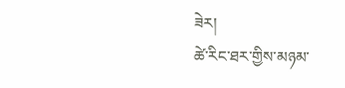ཟེར།
ཚེ་རིང་ཐར་གྱིས་མཉམ་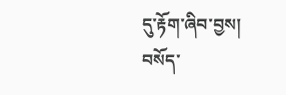དུ་རྟོག་ཞིབ་བྱས།
བསོད་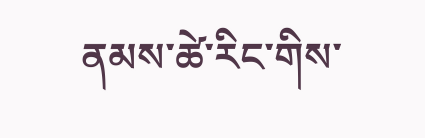ནམས་ཚེ་རིང་གིས་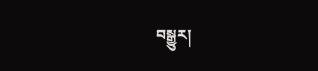བསྒྱུར།